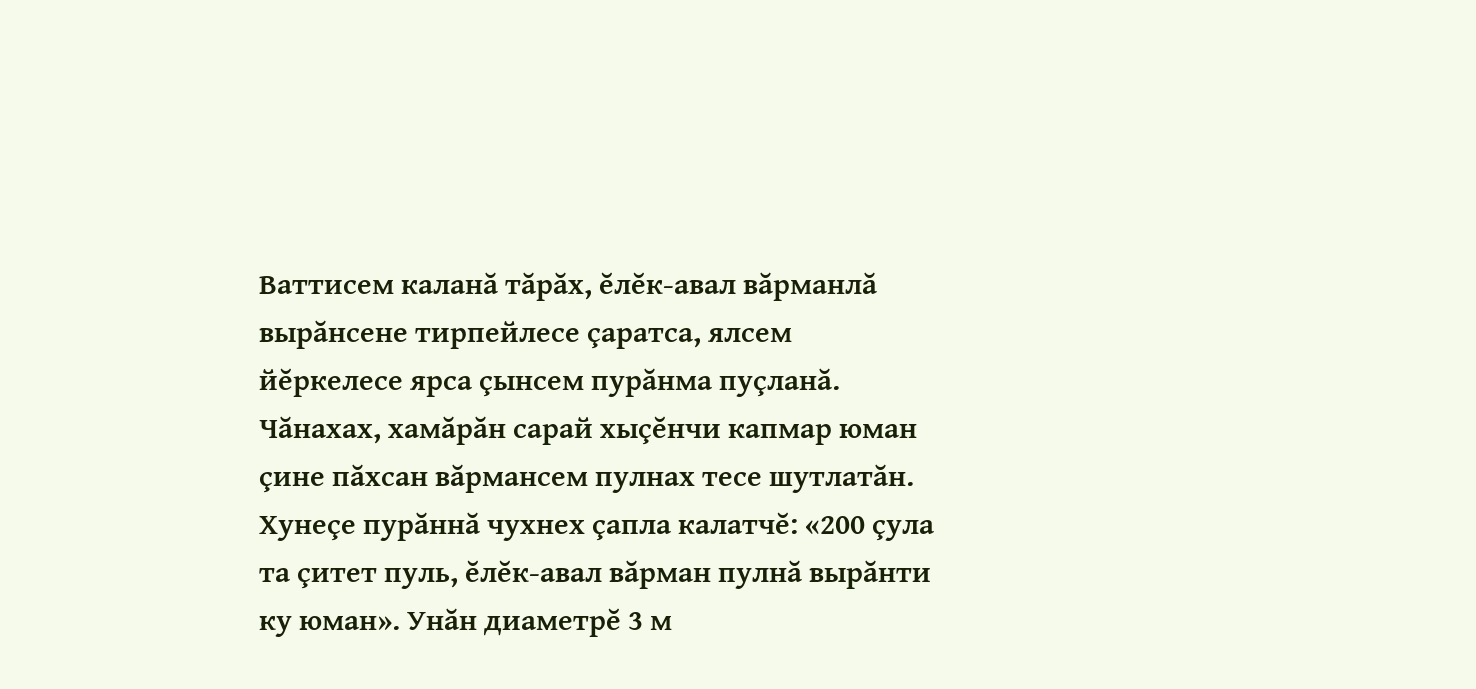Ваттисем каланă тăрăх, ĕлĕк-авал вăрманлă вырăнсене тирпейлесе çаратса, ялсем йĕркелесе ярса çынсем пурăнма пуçланă. Чăнахах, хамăрăн сарай хыçĕнчи капмар юман çине пăхсан вăрмансем пулнах тесе шутлатăн. Хунеçе пурăннă чухнех çапла калатчĕ: «200 çула та çитет пуль, ĕлĕк-авал вăрман пулнă вырăнти ку юман». Унăн диаметрĕ 3 м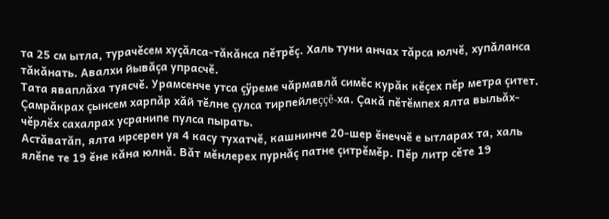та 25 см ытла, турачĕсем хуçăлса-тăкăнса пĕтрĕç. Халь туни анчах тăрса юлчĕ, хупăланса тăкăнать. Авалхи йывăçа упрасчĕ.
Тата яваплăха туясчĕ. Урамсенче утса çÿреме чăрмавлă симĕс курăк кĕçех пĕр метра çитет. Çамрăкрах çынсем харпăр хăй тĕлне çулса тирпейлеççĕ-ха. Çакă пĕтĕмпех ялта выльăх-чĕрлĕх сахалрах усранипе пулса пырать.
Астăватăп, ялта ирсерен уя 4 касу тухатчĕ, кашнинче 20-шер ĕнеччĕ е ытларах та, халь ялĕпе те 19 ĕне кăна юлнă. Вăт мĕнлерех пурнăç патне çитрĕмĕр. Пĕр литр сĕте 19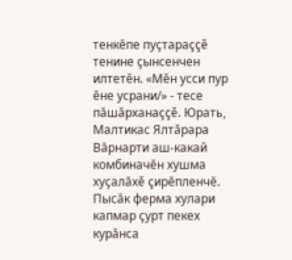тенкĕпе пуçтараççĕ тенине çынсенчен илтетĕн. «Мĕн усси пур ĕне усрани/» - тесе пăшăрханаççĕ. Юрать, Малтикас Ялтăрара Вăрнарти аш-какай комбиначĕн хушма хуçалăхĕ çирĕпленчĕ. Пысăк ферма хулари капмар çурт пекех курăнса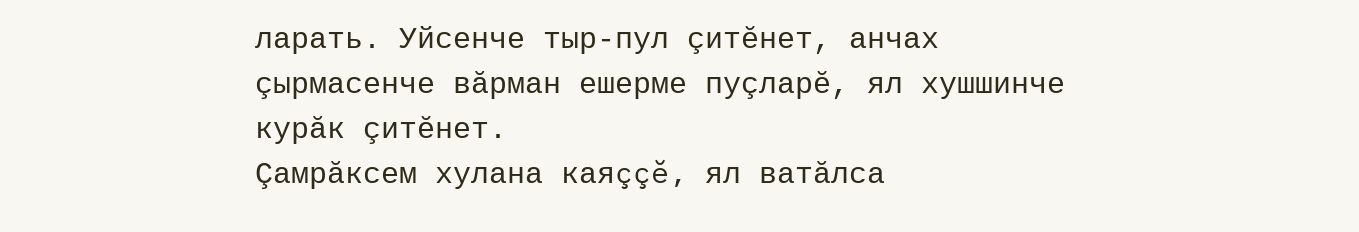ларать. Уйсенче тыр-пул çитĕнет, анчах çырмасенче вăрман ешерме пуçларĕ, ял хушшинче курăк çитĕнет.
Çамрăксем хулана каяççĕ, ял ватăлса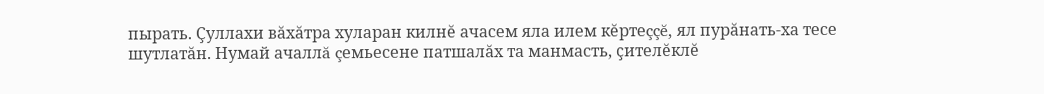пырать. Çуллахи вăхăтра хуларан килнĕ ачасем яла илем кĕртеççĕ, ял пурăнать-ха тесе шутлатăн. Нумай ачаллă çемьесене патшалăх та манмасть, çителĕклĕ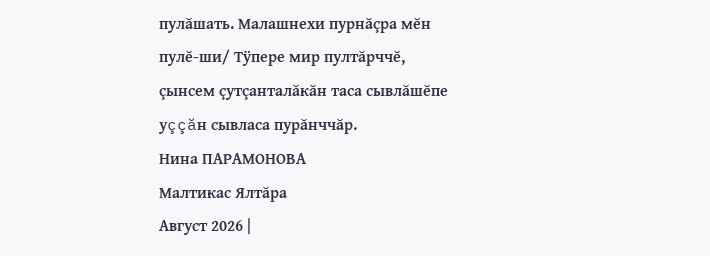пулăшать. Малашнехи пурнăçра мĕн пулĕ-ши/ Тÿпере мир пултăрччĕ, çынсем çутçанталăкăн таса сывлăшĕпе уççăн сывласа пурăнччăр.
Нина ПАРАМОНОВА
Малтикас Ялтăра
Август 2026 |